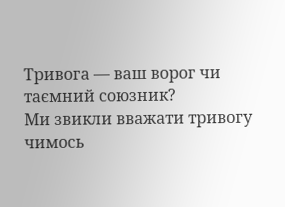Тривога — ваш ворог чи таємний союзник?
Ми звикли вважати тривогу чимось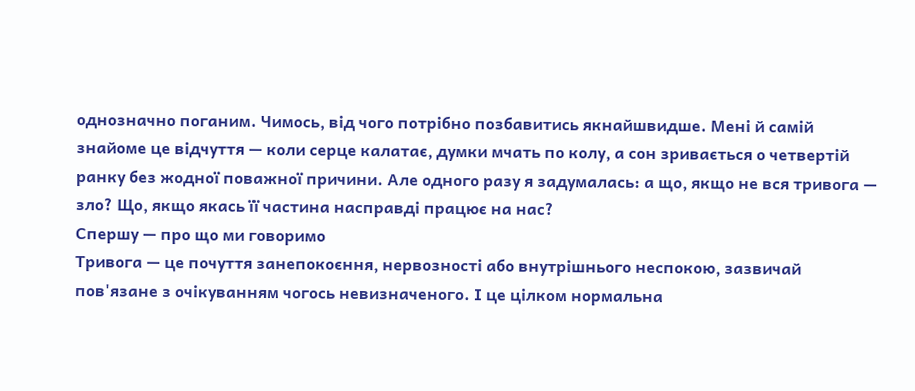однозначно поганим. Чимось, від чого потрібно позбавитись якнайшвидше. Мені й самій знайоме це відчуття — коли серце калатає, думки мчать по колу, а сон зривається о четвертій ранку без жодної поважної причини. Але одного разу я задумалась: а що, якщо не вся тривога — зло? Що, якщо якась її частина насправді працює на нас?
Спершу — про що ми говоримо
Тривога — це почуття занепокоєння, нервозності або внутрішнього неспокою, зазвичай пов'язане з очікуванням чогось невизначеного. І це цілком нормальна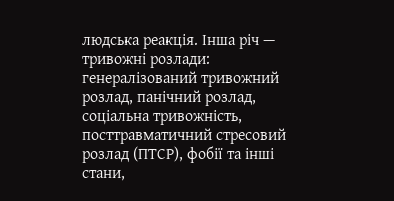людська реакція. Інша річ — тривожні розлади: генералізований тривожний розлад, панічний розлад, соціальна тривожність, посттравматичний стресовий розлад (ПТСР), фобії та інші стани,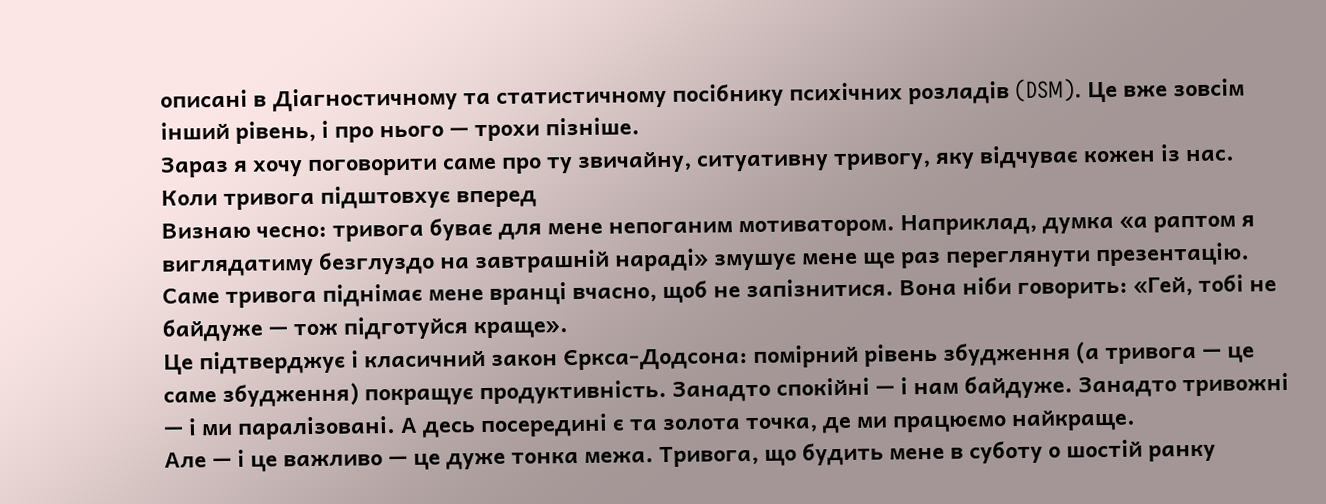описані в Діагностичному та статистичному посібнику психічних розладів (DSM). Це вже зовсім інший рівень, і про нього — трохи пізніше.
Зараз я хочу поговорити саме про ту звичайну, ситуативну тривогу, яку відчуває кожен із нас.
Коли тривога підштовхує вперед
Визнаю чесно: тривога буває для мене непоганим мотиватором. Наприклад, думка «а раптом я виглядатиму безглуздо на завтрашній нараді» змушує мене ще раз переглянути презентацію. Саме тривога піднімає мене вранці вчасно, щоб не запізнитися. Вона ніби говорить: «Гей, тобі не байдуже — тож підготуйся краще».
Це підтверджує і класичний закон Єркса-Додсона: помірний рівень збудження (а тривога — це саме збудження) покращує продуктивність. Занадто спокійні — і нам байдуже. Занадто тривожні — і ми паралізовані. А десь посередині є та золота точка, де ми працюємо найкраще.
Але — і це важливо — це дуже тонка межа. Тривога, що будить мене в суботу о шостій ранку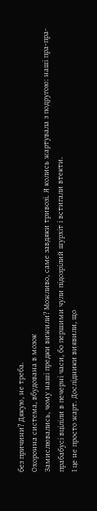без причини? Дякую, не треба.
Охоронна система, вбудована в мозок
Замислювались, чому наші предки вижили? Можливо, саме завдяки тривозі. Я колись жартувала з подругою: наші пра-пра-прабабусі вціліли в печерні часи, бо першими чули підозрілий шурхіт і встигали втекти.
І це не просто жарт. Дослідники виявили, що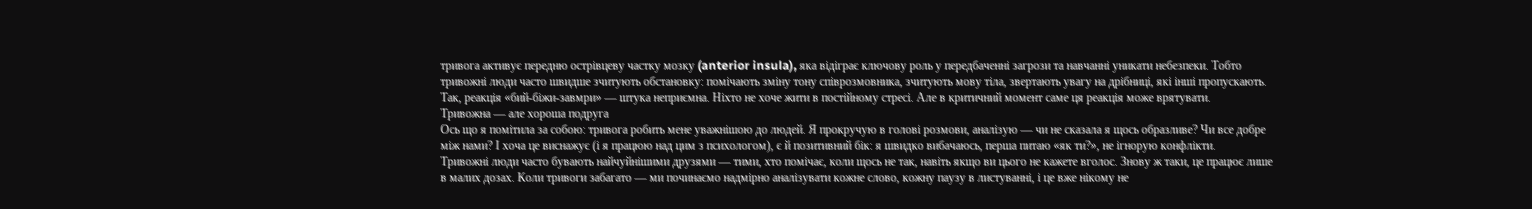тривога активує передню острівцеву частку мозку (anterior insula), яка відіграє ключову роль у передбаченні загрози та навчанні уникати небезпеки. Тобто тривожні люди часто швидше зчитують обстановку: помічають зміну тону співрозмовника, зчитують мову тіла, звертають увагу на дрібниці, які інші пропускають.
Так, реакція «бий-біжи-завмри» — штука неприємна. Ніхто не хоче жити в постійному стресі. Але в критичний момент саме ця реакція може врятувати.
Тривожна — але хороша подруга
Ось що я помітила за собою: тривога робить мене уважнішою до людей. Я прокручую в голові розмови, аналізую — чи не сказала я щось образливе? Чи все добре між нами? І хоча це виснажує (і я працюю над цим з психологом), є й позитивний бік: я швидко вибачаюсь, перша питаю «як ти?», не ігнорую конфлікти.
Тривожні люди часто бувають найчуйнішими друзями — тими, хто помічає, коли щось не так, навіть якщо ви цього не кажете вголос. Знову ж таки, це працює лише в малих дозах. Коли тривоги забагато — ми починаємо надмірно аналізувати кожне слово, кожну паузу в листуванні, і це вже нікому не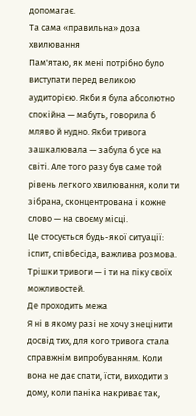допомагає.
Та сама «правильна» доза хвилювання
Пам'ятаю, як мені потрібно було виступати перед великою аудиторією. Якби я була абсолютно спокійна — мабуть, говорила б мляво й нудно. Якби тривога зашкалювала — забула б усе на світі. Але того разу був саме той рівень легкого хвилювання, коли ти зібрана, сконцентрована і кожне слово — на своєму місці.
Це стосується будь-якої ситуації: іспит, співбесіда, важлива розмова. Трішки тривоги — і ти на піку своїх можливостей.
Де проходить межа
Я ні в якому разі не хочу знецінити досвід тих, для кого тривога стала справжнім випробуванням. Коли вона не дає спати, їсти, виходити з дому, коли паніка накриває так,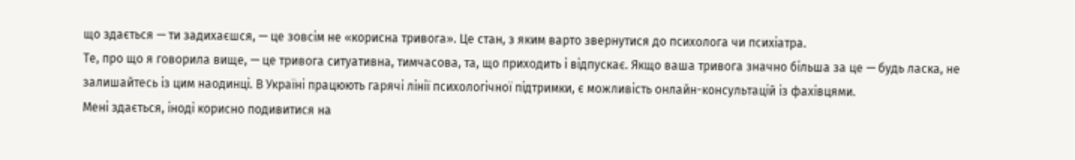що здається — ти задихаєшся, — це зовсім не «корисна тривога». Це стан, з яким варто звернутися до психолога чи психіатра.
Те, про що я говорила вище, — це тривога ситуативна, тимчасова, та, що приходить і відпускає. Якщо ваша тривога значно більша за це — будь ласка, не залишайтесь із цим наодинці. В Україні працюють гарячі лінії психологічної підтримки, є можливість онлайн-консультацій із фахівцями.
Мені здається, іноді корисно подивитися на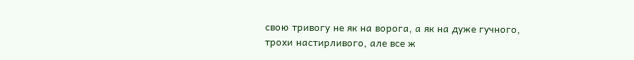свою тривогу не як на ворога, а як на дуже гучного, трохи настирливого, але все ж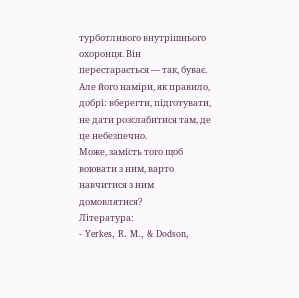турботливого внутрішнього охоронця. Він перестарається — так, буває. Але його наміри, як правило, добрі: вберегти, підготувати, не дати розслабитися там, де це небезпечно.
Може, замість того щоб воювати з ним, варто навчитися з ним домовлятися?
Література:
- Yerkes, R. M., & Dodson,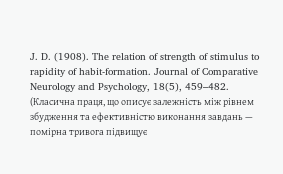J. D. (1908). The relation of strength of stimulus to rapidity of habit-formation. Journal of Comparative Neurology and Psychology, 18(5), 459–482. (Класична праця, що описує залежність між рівнем збудження та ефективністю виконання завдань — помірна тривога підвищує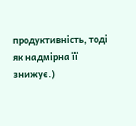продуктивність, тоді як надмірна її знижує.)